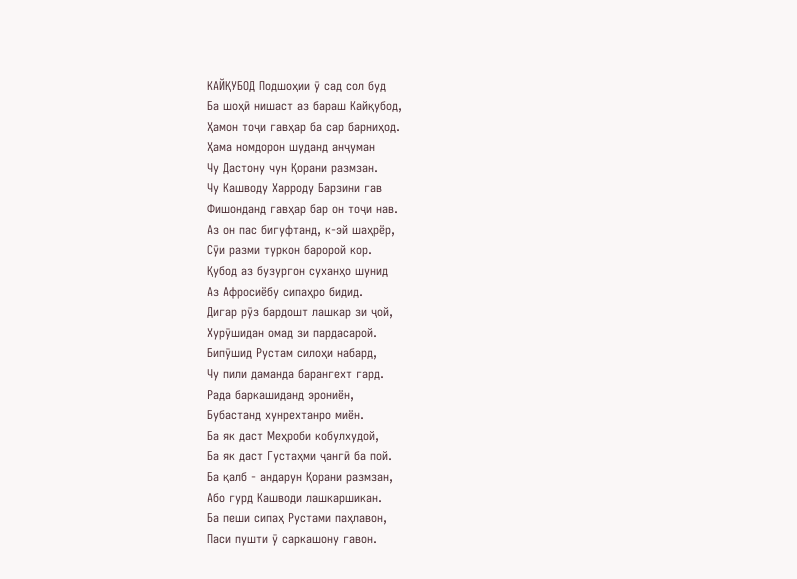КАЙҚУБОД Подшоҳии ӯ сад сол буд
Ба шоҳӣ нишаст аз бараш Кайқубод,
Ҳамон тоҷи гавҳар ба сар барниҳод.
Ҳама номдорон шуданд анҷуман
Чу Дастону чун Қорани размзан.
Чу Кашводу Харроду Барзини гав
Фишонданд гавҳар бар он тоҷи нав.
Аз он пас бигуфтанд, к-эй шаҳрёр,
Сӯи разми туркон баророй кор.
Қубод аз бузургон суханҳо шунид
Аз Афросиёбу сипаҳро бидид.
Дигар рӯз бардошт лашкар зи ҷой,
Хурӯшидан омад зи пардасарой.
Бипӯшид Рустам силоҳи набард,
Чу пили даманда барангехт гард.
Рада баркашиданд эрониён,
Бубастанд хунрехтанро миён.
Ба як даст Меҳроби кобулхудой,
Ба як даст Густаҳми ҷангӣ ба пой.
Ба қалб - андарун Қорани размзан,
Або гурд Кашводи лашкаршикан.
Ба пеши сипаҳ Рустами паҳлавон,
Паси пушти ӯ саркашону гавон.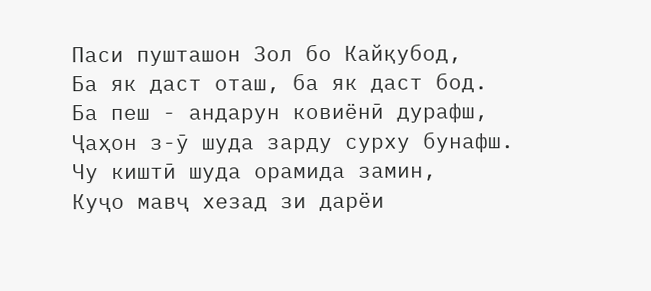Паси пушташон Зол бо Кайқубод,
Ба як даст оташ, ба як даст бод.
Ба пеш - андарун ковиёнӣ дурафш,
Ҷаҳон з-ӯ шуда зарду сурху бунафш.
Чу киштӣ шуда орамида замин,
Куҷо мавҷ хезад зи дарёи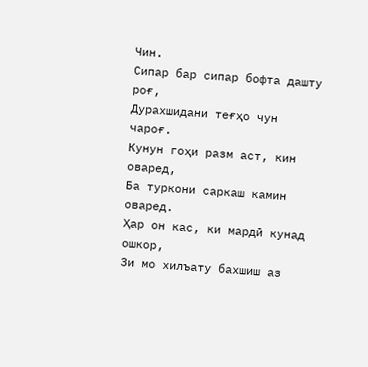Чин.
Сипар бар сипар бофта дашту роғ,
Дурахшидани теғҳо чун чароғ.
Кунун гоҳи разм аст, кин оваред,
Ба туркони саркаш камин оваред.
Ҳар он кас, ки мардӣ кунад ошкор,
Зи мо хилъату бахшиш аз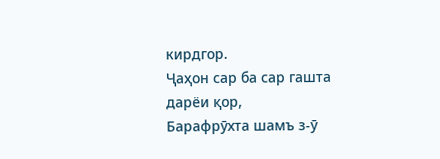кирдгор.
Ҷаҳон сар ба сар гашта дарёи қор,
Барафрӯхта шамъ з-ӯ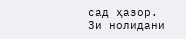сад ҳазор.
Зи нолидани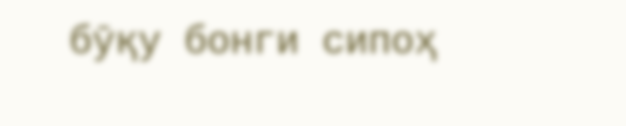бӯқу бонги сипоҳ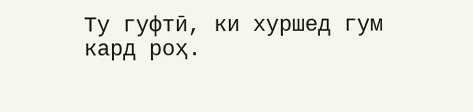Ту гуфтӣ, ки хуршед гум кард роҳ.